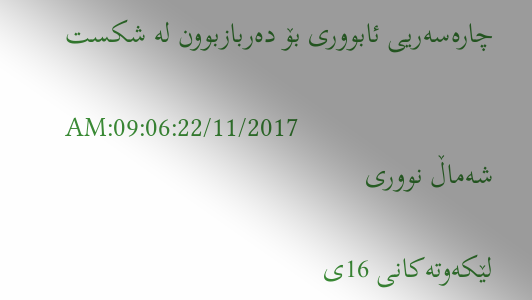چاره‌سه‌ریی ئابووری بۆ ده‌ربازبوون له‌ شكست

AM:09:06:22/11/2017
شه‌ماڵ نووری

لێكه‌وته‌كانی 16ی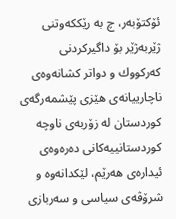ئۆكتۆبه‌ر، چ به‌ رێككه‌وتنی ژێربه‌ژێر بۆ داگیركردنی كه‌ركووك و دواتر كشانه‌وه‌ی ناچارییانه‌ی هێزی پێشمه‌رگه‌ی كوردستان له‌ زۆربه‌ی ناوچه‌ كوردستانییه‌كانی ده‌ره‌وه‌ی ئیداره‌ی هه‌رێم، لێكدانه‌وه‌ و شرۆڤه‌ی سیاسی و سه‌ربازی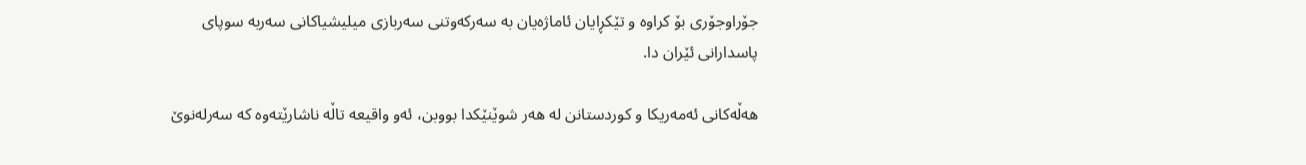جۆراوجۆری بۆ كراوه‌ و تێكڕایان ئاماژه‌یان به‌ سه‌ركه‌وتنی سه‌ربازی میلیشیاكانی سه‌ربه‌ سوپای پاسدارانی ئێران دا.

هه‌ڵه‌كانی ئه‌مه‌ریكا و كوردستانن له‌ هه‌ر شوێنێكدا بووبن، ئه‌و واقیعه‌ تاڵه‌ ناشارێته‌وه‌ كه‌ سه‌رله‌نوێ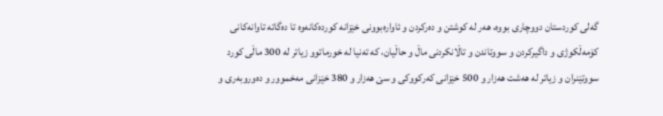گه‌لی كوردستان دووچاری بووه‌، هه‌ر له‌ كوشتن و ده‌ركردن و ئاواره‌بوونی خێزانه‌ كورده‌كانه‌وه‌ تا ده‌گاته‌ تاوانه‌كانی كۆمه‌ڵكوژی و داگیركردن و سووتاندن و تاڵانكردنی ماڵ و حاڵیان، كه‌ ته‌نیا له‌ خورماتوو زیاتر له‌ 300 ماڵی كورد سووتێنران و زیاتر له‌ هه‌شت هه‌زار و 500 خێزانی كه‌ركووكی و سێ هه‌زار و 380 خێزانی مه‌خموور و ده‌وروبه‌ری و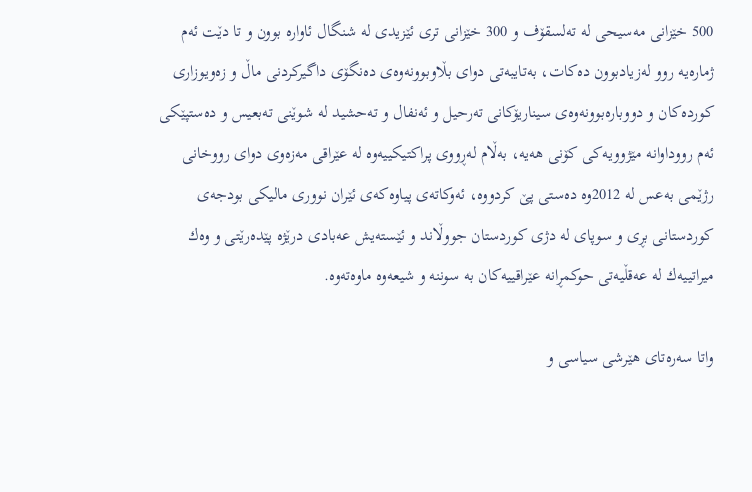500 خێزانی مه‌سیحی له‌ ته‌لسقۆف و 300 خێزانی تری ئێزیدی له‌ شنگال ئاواره‌ بوون و تا دێت ئه‌م ژماره‌یه‌ روو له‌زیادبوون ده‌كات، به‌تایبه‌تی دوای بڵاوبوونه‌وه‌ی ده‌نگۆی داگیركردنی ماڵ و زه‌ویوزاری كورده‌كان و دووباره‌بوونه‌وه‌ی سیناریۆكانی ته‌رحیل و ئه‌نفال و ته‌حشید له‌ شوێنی ته‌بعیس و ده‌ستپێكی ئه‌م رووداوانه‌ مێژوویه‌كی كۆنی هه‌یه‌، به‌ڵام له‌ڕووی پراكتیكییه‌وه‌ له‌ عێراقی مه‌زه‌وی دوای رووخانی رژێمی به‌عس له‌ 2012وه‌ ده‌ستی پێ كردووه‌، ئه‌وكاته‌ی پیاوه‌كه‌ی ئێران نووری مالیكی بودجه‌ی كوردستانی بڕی و سوپای له‌ دژی كوردستان جووڵاند و ئێسته‌یش عه‌بادی درێژه‌ پێده‌رێتی و وه‌ك میراتییه‌ك له‌ عه‌قڵیه‌تی حوكمڕانه‌ عێراقییه‌كان به‌ سوننه‌ و شیعه‌وه‌ ماوه‌ته‌وه‌.

واتا سه‌ره‌تای هێرشی سیاسی و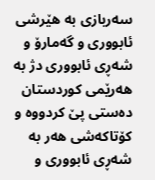سه‌ربازی به‌ هێرشی ئابووری و گه‌مارۆ و شه‌ڕی ئابووری دژ به‌ هه‌رێمی كوردستان ده‌ستی پێ كردووه‌ و كۆتاكه‌شی هه‌ر به‌ شه‌ڕی ئابووری و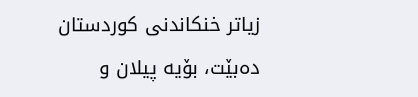زیاتر خنكاندنی كوردستان ده‌بێت، بۆیه‌ پیلان و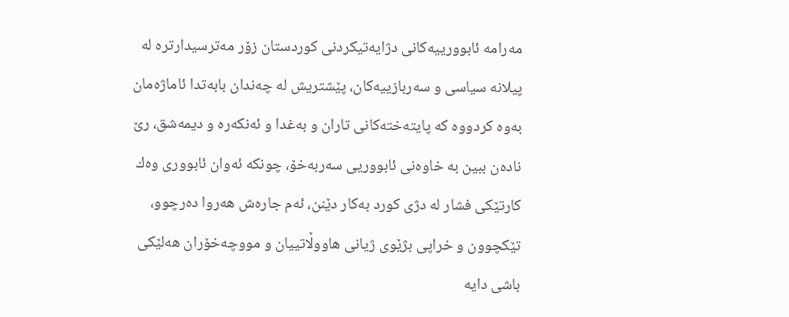مه‌رامه‌ ئابوورییه‌كانی دژایه‌تیكردنی كوردستان زۆر مه‌ترسیدارتره‌ له‌ پیلانه‌ سیاسی و سه‌ربازییه‌كان، پێشتریش له‌ چه‌ندان بابه‌تدا ئاماژه‌مان به‌وه‌ كردووه‌ كه‌ پایته‌خته‌كانی تاران و به‌غدا و ئه‌نكه‌ره‌ و دیمه‌شق، رێ ناده‌ن ببین به‌ خاوه‌نی ئابووریی سه‌ربه‌خۆ، چونكه‌ ئه‌وان ئابووری وه‌ك كارتێكی فشار له‌ دژی كورد به‌كار دێنن، ئه‌م جاره‌ش هه‌روا ده‌رچوو، تێكچوون و خراپی بژێوی ژیانی هاووڵاتییان و مووچه‌خۆران هه‌لێكی باشی دایه‌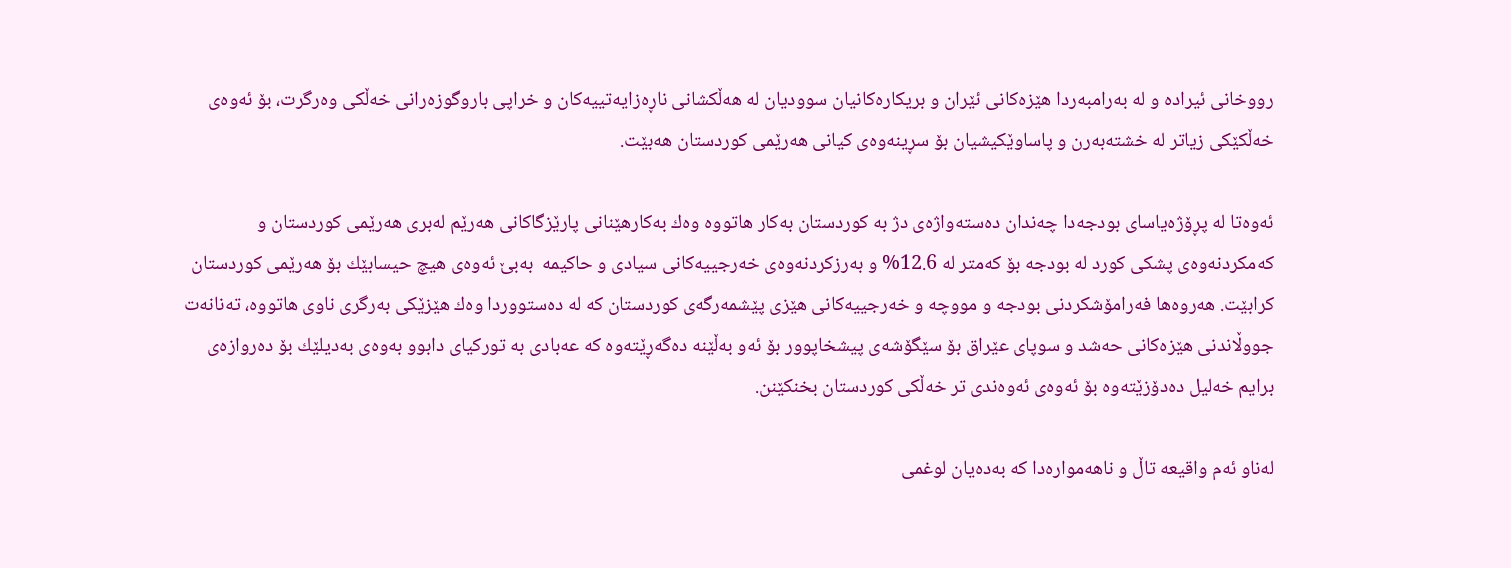رووخانی ئیراده‌ و له‌ به‌رامبه‌ردا هێزه‌كانی ئێران و بریكاره‌كانیان سوودیان له‌ هه‌ڵكشانی ناڕه‌زایه‌تییه‌كان و خراپی باروگوزه‌رانی خه‌ڵكی وه‌رگرت، بۆ ئه‌وه‌ی خه‌ڵكێكی زیاتر له‌ خشته‌به‌رن و پاساوێكیشیان بۆ سڕینه‌وه‌ی كیانی هه‌رێمی كوردستان هه‌بێت.

ئه‌وه‌تا له‌ پڕۆژه‌یاسای بودجه‌دا چه‌ندان ده‌سته‌واژه‌ی دژ به‌ كوردستان به‌كار هاتووه‌ وه‌ك به‌كارهێنانی پارێزگاكانی هه‌رێم له‌بری هه‌رێمی كوردستان و كه‌مكردنه‌وه‌ی پشكی كورد له‌ بودجه‌ بۆ كه‌متر له‌ 12.6% و به‌رزكردنه‌وه‌ی خه‌رجییه‌كانی سیادی و حاكیمه‌  به‌بێ ئه‌وه‌ی هیچ حیسابێك بۆ هه‌رێمی كوردستان كرابێت. هه‌روه‌ها فه‌رامۆشكردنی بودجه‌ و مووچه‌ و خه‌رجییه‌كانی هێزی پێشمه‌رگه‌ی كوردستان كه‌ له‌ ده‌ستووردا وه‌ك هێزێكی به‌رگری ناوی هاتووه‌، ته‌نانه‌ت جووڵاندنی هێزه‌كانی حه‌شد و سوپای عێراق بۆ سێگۆشه‌ی پیشخاپوور بۆ ئه‌و به‌ڵێنه‌ ده‌گه‌ڕێته‌وه‌ كه‌ عه‌بادی به‌ توركیای دابوو به‌وه‌ی به‌دیلێك بۆ ده‌روازه‌ی برایم خه‌لیل ده‌دۆزێته‌وه‌ بۆ ئه‌وه‌ی ئه‌وه‌ندی تر خه‌ڵكی كوردستان بخنكێنن.

له‌ناو ئه‌م واقیعه‌ تاڵ و ناهه‌مواره‌دا كه‌ به‌ده‌یان لوغمی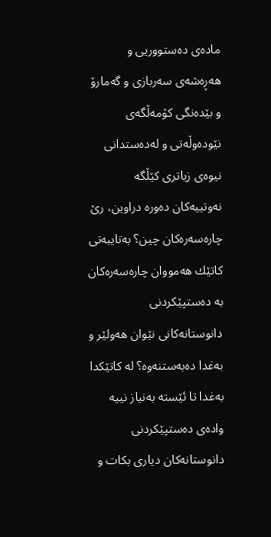ماده‌ی ده‌ستووریی و هه‌ڕه‌شه‌ی سه‌ربازی و گه‌مارۆ و بێده‌نگی كۆمه‌ڵگه‌ی نێوده‌وڵه‌تی و له‌ده‌ستدانی نیوه‌ی زیاتری كێڵگه‌ نه‌وتییه‌كان ده‌وره‌ دراوین، رێ چاره‌سه‌ره‌كان چین؟ به‌تایبه‌تی كاتێك هه‌مووان چاره‌سه‌ره‌كان به‌ ده‌ستپێكردنی دانوستانه‌كانی نێوان هه‌ولێر و به‌غدا ده‌به‌ستنه‌وه‌؟ له‌ كاتێكدا به‌غدا تا ئێسته‌ به‌نیاز نییه‌ واده‌ی ده‌ستپێكردنی دانوستانه‌كان دیاری بكات و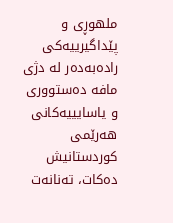ملهوڕی و پێداگیرییه‌كی راده‌به‌ده‌ر له‌ دژی مافه‌ ده‌ستووری و یاسایییه‌كانی هه‌رێمی كوردستانیش ده‌كات، ته‌نانه‌ت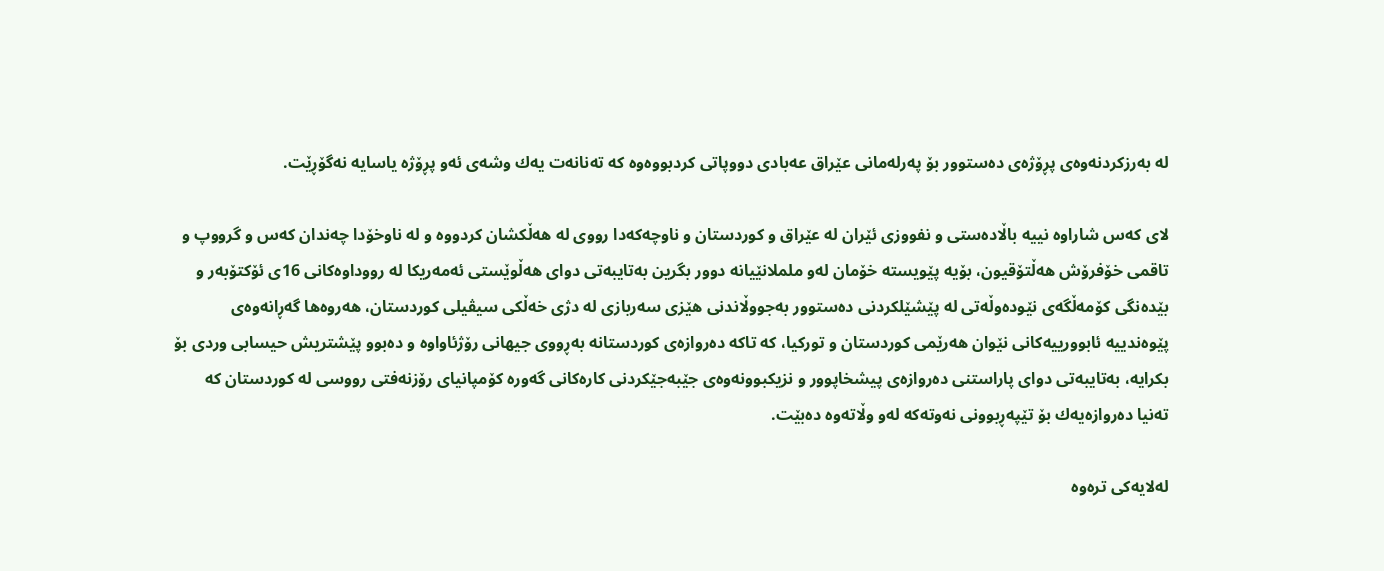له‌ به‌رزكردنه‌وه‌ی پڕۆژه‌ی ده‌ستوور بۆ په‌رله‌مانی عێراق عه‌بادی دووپاتی كردبووه‌وه‌ كه‌ ته‌نانه‌ت یه‌ك وشه‌ی ئه‌و پڕۆژه‌ یاسایه‌ نه‌گۆڕێت.

لای كه‌س شاراوه‌ نییه‌ باڵاده‌ستی و نفووزی ئێران له‌ عێراق و كوردستان و ناوچه‌كه‌دا رووی له‌ هه‌ڵكشان كردووه‌ و له‌ ناوخۆدا چه‌ندان كه‌س و گرووپ و تاقمی خۆفرۆش هه‌ڵتۆقیون، بۆیه‌ پێویسته‌ خۆمان له‌و ململانێیانه‌ دوور بگرین به‌تایبه‌تی دوای هه‌ڵوێستی ئه‌مه‌ریكا له‌ رووداوه‌كانی 16ی ئۆكتۆبه‌ر و بێده‌نگی كۆمه‌ڵگه‌ی نێوده‌وڵه‌تی له‌ پێشێلكردنی ده‌ستوور به‌جووڵاندنی هێزی سه‌ربازی له‌ دژی خه‌ڵكی سیڤیلی كوردستان، هه‌روه‌ها گه‌ڕانه‌وه‌ی پێوه‌ندییه‌ ئابوورییه‌كانی نێوان هه‌رێمی كوردستان و توركیا، كه‌ تاكه‌ ده‌روازه‌ی كوردستانه‌ به‌ڕووی جیهانی رۆژئاواوه‌ و ده‌بوو پێشتریش حیسابی وردی بۆ بكرایه‌، به‌تایبه‌تی دوای پاراستنی ده‌روازه‌ی پیشخاپوور و نزیكبوونه‌وه‌ی جێبه‌جێكردنی كاره‌كانی گه‌وره‌ كۆمپانیای رۆزنه‌فتی رووسی له‌ كوردستان كه‌ ته‌نیا ده‌روازه‌یه‌ك بۆ تێپه‌ڕبوونی نه‌وته‌كه‌ له‌و وڵاته‌وه‌ ده‌بێت.

له‌لایه‌كی تره‌وه‌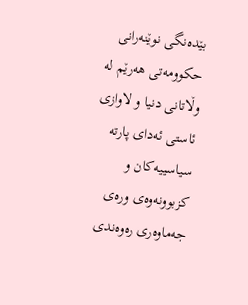بێده‌نگی نوێنه‌رانی حكوومه‌تی هه‌رێم له‌ وڵاتانی دنیا و لاوازی ئاستی ئه‌دای پارته‌ سیاسییه‌كان و كزبوونه‌وه‌ی وره‌ی جه‌ماوه‌ری ره‌وه‌ندی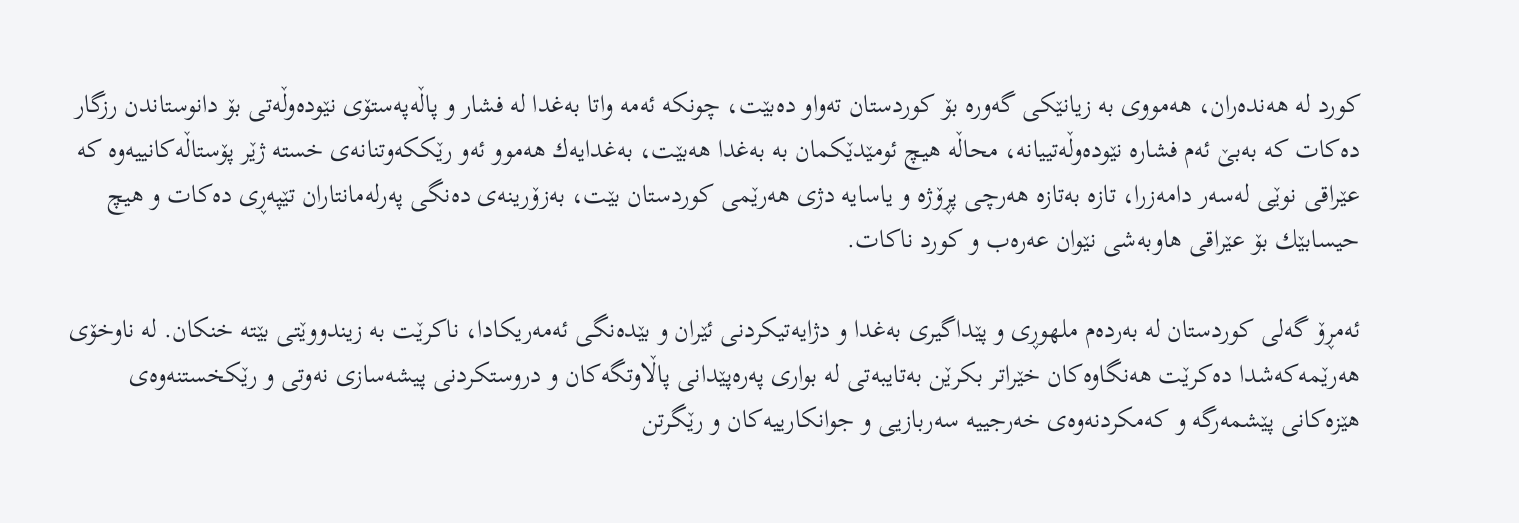كورد له‌ هه‌نده‌ران، هه‌مووی به‌ زیانێكی گه‌وره‌ بۆ كوردستان ته‌واو ده‌بێت، چونكه‌ ئه‌مه‌ واتا به‌غدا له‌ فشار و پاڵه‌په‌ستۆی نێوده‌وڵه‌تی بۆ دانوستاندن رزگار ده‌كات كه‌ به‌بێ ئه‌م فشاره‌ نێوده‌وڵه‌تییانه‌، محاڵه‌ هیچ ئومێدێكمان به‌ به‌غدا هه‌بێت، به‌غدایه‌ك هه‌موو ئه‌و رێككه‌وتنانه‌ی خسته‌ ژێر پۆستاڵه‌كانییه‌وه‌ كه‌ عێراقی نوێی له‌سه‌ر دامه‌زرا، تازه‌ به‌تازه‌ هه‌رچی پڕۆژه‌ و یاسایه‌ دژی هه‌رێمی كوردستان بێت، به‌زۆرینه‌ی ده‌نگی په‌رله‌مانتاران تێپه‌ڕی ده‌كات و هیچ حیسابێك بۆ عێراقی هاوبه‌شی نێوان عه‌ره‌ب و كورد ناكات.

ئه‌مڕۆ گه‌لی كوردستان له‌ به‌رده‌م ملهوڕی و پێداگیری به‌غدا و دژایه‌تیكردنی ئێران و بێده‌نگی ئه‌مه‌ریكادا، ناكرێت به‌ زیندووێتی بێته‌ خنكان. له‌ ناوخۆی هه‌رێمه‌كه‌شدا ده‌كرێت هه‌نگاوه‌كان خێراتر بكرێن به‌تایبه‌تی له‌ بواری په‌ره‌پێدانی پاڵاوتگه‌كان و دروستكردنی پیشه‌سازی نه‌وتی و رێكخستنه‌وه‌ی هێزه‌كانی پێشمه‌رگه‌ و كه‌مكردنه‌وه‌ی خه‌رجییه‌ سه‌ربازیی و جوانكارییه‌كان و رێگرتن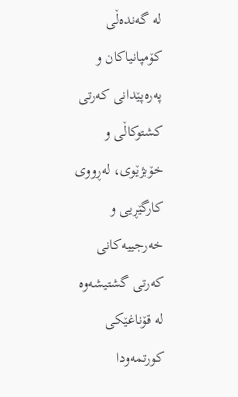له‌ گه‌نده‌ڵی كۆمپانیاكان و په‌ره‌پێدانی كه‌رتی كشتوكاڵی و خۆبژێوی، له‌ڕووی كارگێڕیی و خه‌رجییه‌كانی كه‌رتی گشتیشه‌وه‌ له‌ قۆناغێكی كورتمه‌ودا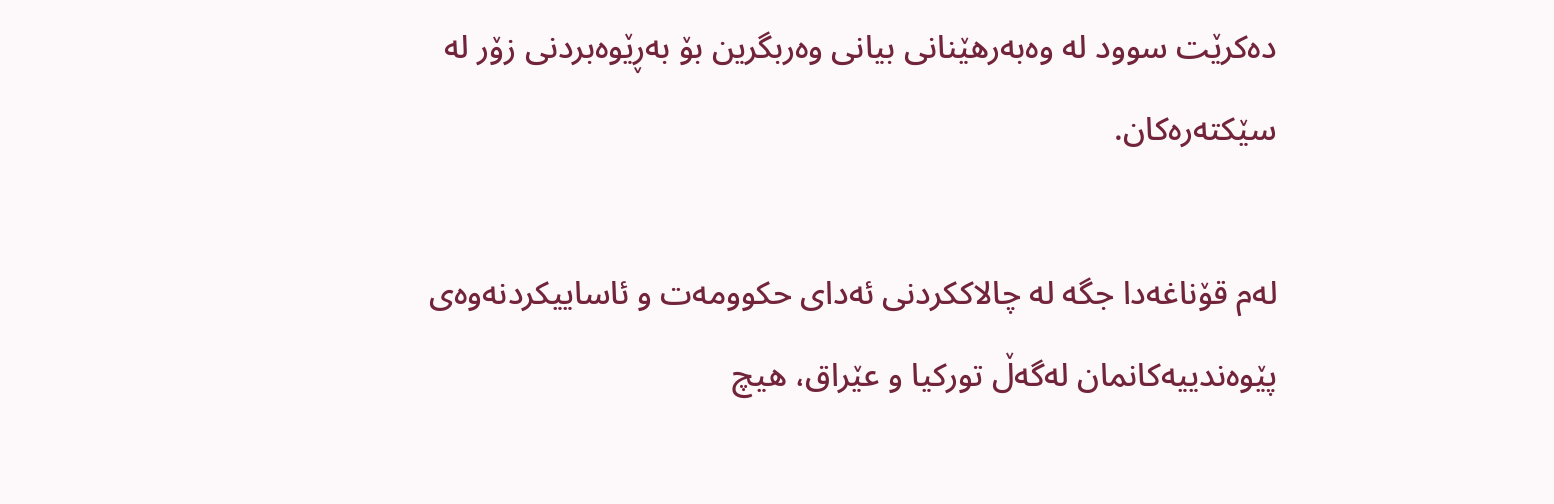ده‌كرێت سوود له‌ وه‌به‌رهێنانی بیانی وه‌ربگرین بۆ به‌ڕێوه‌بردنی زۆر له‌ سێكته‌ره‌كان.

له‌م قۆناغه‌دا جگه‌ له‌ چالاككردنی ئه‌دای حكوومه‌ت و ئاساییكردنه‌وه‌ی پێوه‌ندییه‌كانمان له‌گه‌ڵ توركیا و عێراق، هیچ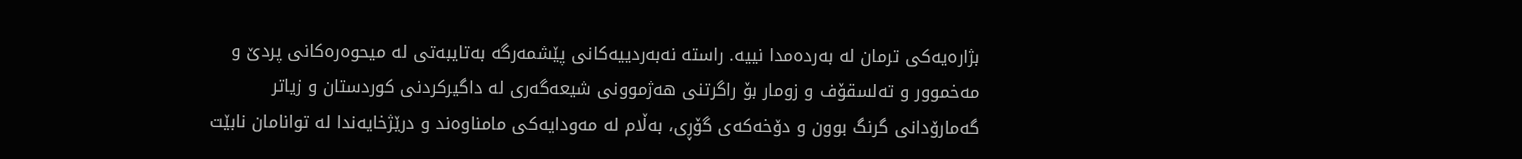بژاره‌یه‌كی ترمان له‌ به‌رده‌مدا نییه‌. راسته‌ نه‌به‌ردییه‌كانی پێشمه‌رگه‌ به‌تایبه‌تی له‌ میحوه‌ره‌كانی پردێ و مه‌خموور و ته‌لسقۆف و زومار بۆ راگرتنی هه‌ژموونی شیعه‌گه‌ری له‌ داگیركردنی كوردستان و زیاتر گه‌مارۆدانی گرنگ بوون و دۆخه‌كه‌ی گۆڕی، به‌ڵام له‌ مه‌ودایه‌كی مامناوه‌ند و درێژخایه‌ندا له‌ توانامان نابێت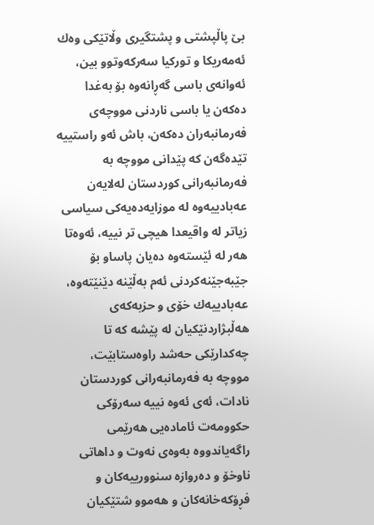بێ پاڵپشتی و پشتگیری وڵاتێكی وه‌ك ئه‌مه‌ریكا و توركیا سه‌ركه‌وتوو بین، ئه‌وانه‌ی باسی گه‌ڕانه‌وه‌ بۆ به‌غدا ده‌كه‌ن یا باسی ناردنی مووچه‌ی فه‌رمانبه‌ران ده‌كه‌ن، باش ئه‌و راستییه‌ تێده‌گه‌ن كه‌ پێدانی مووچه‌ به‌ فه‌رمانبه‌رانی كوردستان له‌لایه‌ن عه‌بادییه‌وه‌ له‌ موزایه‌ده‌یه‌كی سیاسی زیاتر له‌ واقیعدا هیچی تر نییه‌، ئه‌وه‌تا هه‌ر له‌ ئێسته‌وه‌ ده‌یان پاساو بۆ جێبه‌جێنه‌كردنی ئه‌م به‌ڵێنه‌ دێنێته‌وه‌، عه‌بادییه‌ك خۆی و حزبه‌كه‌ی هه‌ڵبژاردنێكیان له‌ پێشه‌ كه‌ تا چه‌كدارێكی حه‌شد راوه‌ستابێت، مووچه‌ به‌ فه‌رمانبه‌رانی كوردستان نادات، ئه‌ی ئه‌وه‌ نییه‌ سه‌رۆكی حكوومه‌ت ئاماده‌یی هه‌رێمی راگه‌یاندووه‌ به‌وه‌ی نه‌وت و داهاتی ناوخۆ و ده‌روازه‌ سنوورییه‌كان و فڕۆكه‌خانه‌كان و هه‌موو شتێكیان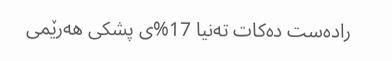راده‌ست ده‌كات ته‌نیا 17%ی پشكی هه‌رێمی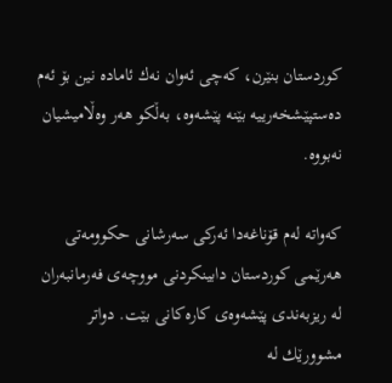كوردستان بنێرن، كه‌چی ئه‌وان نه‌ك ئاماده‌ نین بۆ ئه‌م ده‌ستپێشخه‌رییه‌ بێنه‌ پێشه‌وه‌، به‌ڵكو هه‌ر وه‌ڵامیشیان نه‌بووه‌.

كه‌واته‌ له‌م قۆناغه‌دا ئه‌ركی سه‌رشانی حكوومه‌تی هه‌رێمی كوردستان دابینكردنی مووچه‌ی فه‌رمانبه‌ران له‌ ریزبه‌ندی پێشه‌وه‌ی كاره‌كانی بێت. دواتر مشوورێك له‌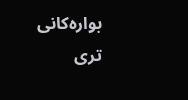بواره‌كانی تری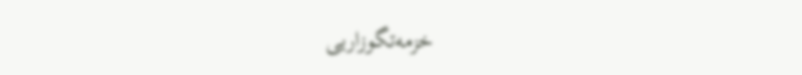خزمه‌تگوزاریی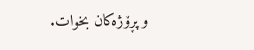و پڕۆژه‌كان بخوات.